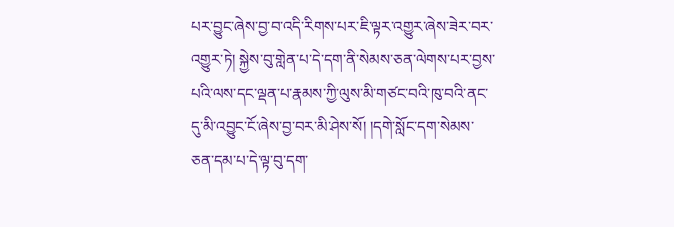པར་བྱུང་ཞེས་བྱ་བ་འདི་རིགས་པར་ཇི་ལྟར་འགྱུར་ཞེས་ཟེར་བར་འགྱུར་ཏེ། སྐྱེས་བུ་གླེན་པ་དེ་དག་ནི་སེམས་ཅན་ལེགས་པར་བྱས་པའི་ལས་དང་ལྡན་པ་རྣམས་ཀྱི་ལུས་མི་གཙང་བའི་ཁུ་བའི་ནང་དུ་མི་འབྱུང་ངོ་ཞེས་བྱ་བར་མི་ཤེས་སོ། །དགེ་སློང་དག་སེམས་ཅན་དམ་པ་དེ་ལྟ་བུ་དག་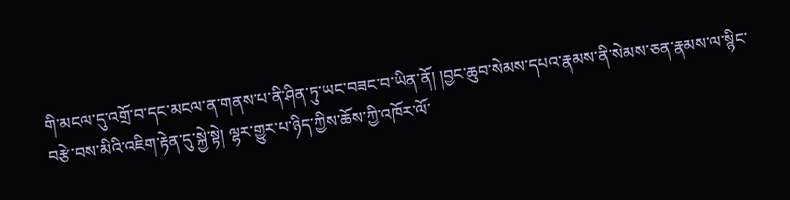གི་མངལ་དུ་འགྲོ་བ་དང་མངལ་ན་གནས་པ་ནི་ཤིན་ཏུ་ཡང་བཟང་བ་ཡིན་ནོ། །བྱང་ཆུབ་སེམས་དཔའ་རྣམས་ནི་སེམས་ཅན་རྣམས་ལ་སྙིང་བརྩེ་བས་མིའི་འཇིག་རྟེན་དུ་སྐྱེ་སྟེ། ལྷར་གྱུར་པ་ཉིད་ཀྱིས་ཆོས་ཀྱི་འཁོར་ལོ་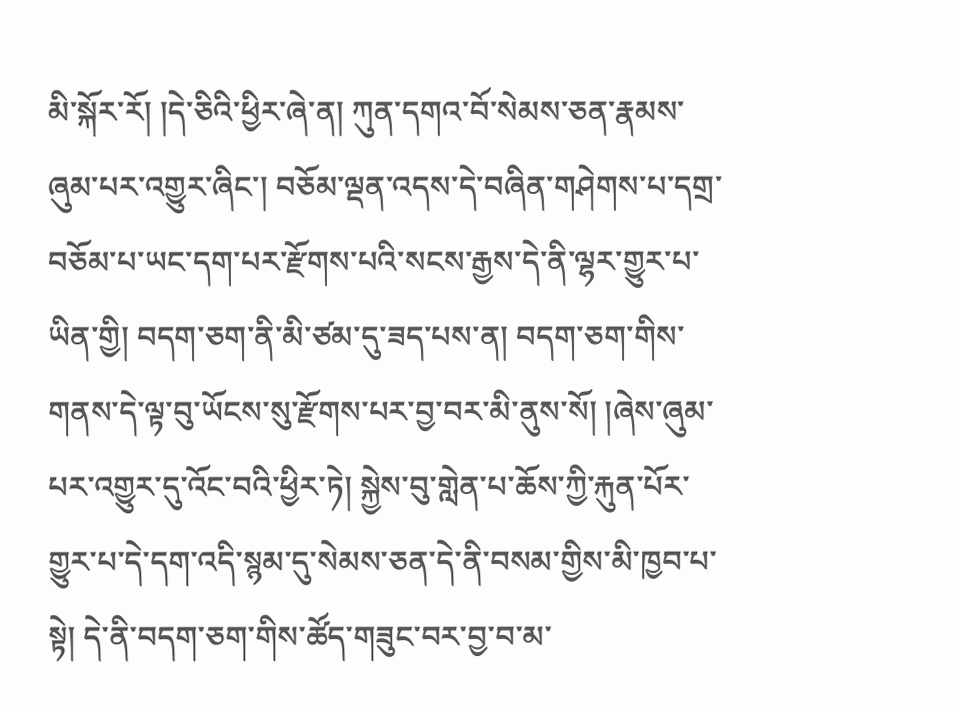མི་སྐོར་རོ། །དེ་ཅིའི་ཕྱིར་ཞེ་ན། ཀུན་དགའ་བོ་སེམས་ཅན་རྣམས་ཞུམ་པར་འགྱུར་ཞིང་། བཅོམ་ལྡན་འདས་དེ་བཞིན་གཤེགས་པ་དགྲ་བཅོམ་པ་ཡང་དག་པར་རྫོགས་པའི་སངས་རྒྱས་དེ་ནི་ལྷར་གྱུར་པ་ཡིན་གྱི། བདག་ཅག་ནི་མི་ཙམ་དུ་ཟད་པས་ན། བདག་ཅག་གིས་གནས་དེ་ལྟ་བུ་ཡོངས་སུ་རྫོགས་པར་བྱ་བར་མི་ནུས་སོ། །ཞེས་ཞུམ་པར་འགྱུར་དུ་འོང་བའི་ཕྱིར་ཏེ། སྐྱེས་བུ་གླེན་པ་ཆོས་ཀྱི་རྐུན་པོར་གྱུར་པ་དེ་དག་འདི་སྙམ་དུ་སེམས་ཅན་དེ་ནི་བསམ་གྱིས་མི་ཁྱབ་པ་སྟེ། དེ་ནི་བདག་ཅག་གིས་ཚོད་གཟུང་བར་བྱ་བ་མ་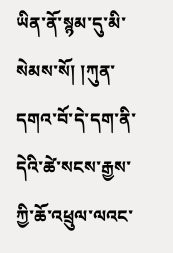ཡིན་ནོ་སྙམ་དུ་མི་སེམས་སོ། །ཀུན་དགའ་བོ་དེ་དག་ནི་དེའི་ཚེ་སངས་རྒྱས་ཀྱི་ཆོ་འཕྲུལ་ལའང་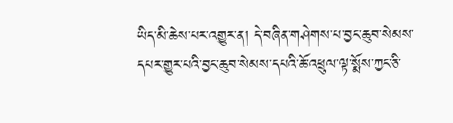ཡིད་མི་ཆེས་པར་འགྱུར་ན། དེ་བཞིན་གཤེགས་པ་བྱང་ཆུབ་སེམས་དཔར་གྱུར་པའི་བྱང་ཆུབ་སེམས་དཔའི་ཆོ་འཕྲུལ་ལྟ་སྨོས་ཀྱང་ཅི་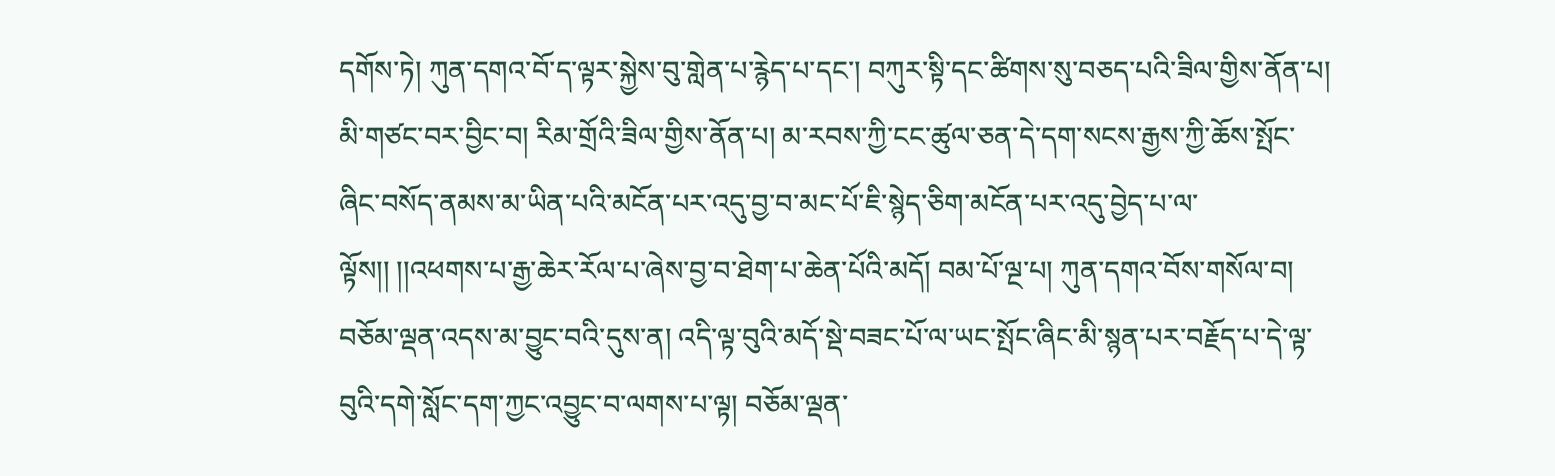དགོས་ཏེ། ཀུན་དགའ་བོ་ད་ལྟར་སྐྱེས་བུ་གླེན་པ་རྙེད་པ་དང་། བཀུར་སྟི་དང་ཚིགས་སུ་བཅད་པའི་ཟིལ་གྱིས་ནོན་པ། མི་གཙང་བར་བྱིང་བ། རིམ་གྲོའི་ཟིལ་གྱིས་ནོན་པ། མ་རབས་ཀྱི་ངང་ཚུལ་ཅན་དེ་དག་སངས་རྒྱས་ཀྱི་ཆོས་སྤོང་ཞིང་བསོད་ནམས་མ་ཡིན་པའི་མངོན་པར་འདུ་བྱ་བ་མང་པོ་ཇི་སྙེད་ཅིག་མངོན་པར་འདུ་བྱེད་པ་ལ་ལྟོས།། །།འཕགས་པ་རྒྱ་ཆེར་རོལ་པ་ཞེས་བྱ་བ་ཐེག་པ་ཆེན་པོའི་མདོ། བམ་པོ་ལྔ་པ། ཀུན་དགའ་བོས་གསོལ་བ། བཅོམ་ལྡན་འདས་མ་བྱུང་བའི་དུས་ན། འདི་ལྟ་བུའི་མདོ་སྡེ་བཟང་པོ་ལ་ཡང་སྤོང་ཞིང་མི་སྙན་པར་བརྗོད་པ་དེ་ལྟ་བུའི་དགེ་སློང་དག་ཀྱང་འབྱུང་བ་ལགས་པ་ལྟ། བཅོམ་ལྡན་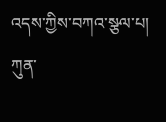འདས་ཀྱིས་བཀའ་སྩལ་པ། ཀུན་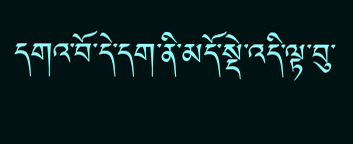དགའ་བོ་དེ་དག་ནི་མདོ་སྡེ་འདི་ལྟ་བུ་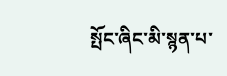སྤོང་ཞིང་མི་སྙན་པ་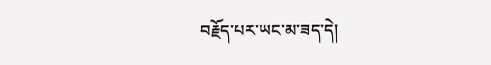བརྗོད་པར་ཡང་མ་ཟད་དེ།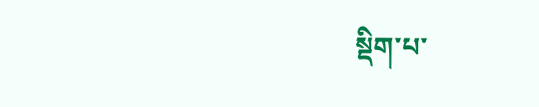སྡིག་པ་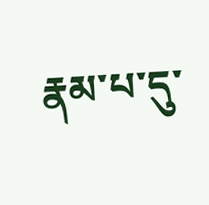རྣམ་པ་དུ་